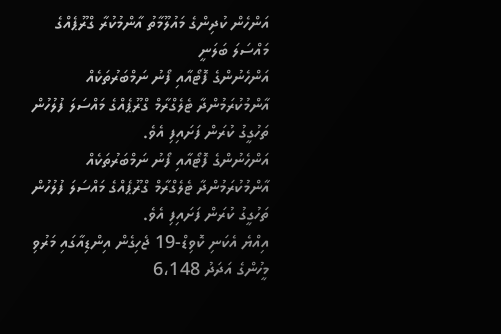އަންހެން ކުދިންގެ މައުލޫމާތު އާންމުކުރާ ގްރޫޕެއްގެ މައްސަލަ ބަލަނީ
އަންހެނުންގެ ފޮޓޯއާއި ފޯނު ނަމްބަރުތަކެއް އާންމުކުރަމުންދާ ޓެލެގްރާމް ގްރޫޕެއްގެ މައްސަލަ ފުލުހުން ތަހުގީގު ކުރަން ފަށައިފި އެވެ.
އަންހެނުންގެ ފޮޓޯއާއި ފޯނު ނަމްބަރުތަކެއް އާންމުކުރަމުންދާ ޓެލެގްރާމް ގްރޫޕެއްގެ މައްސަލަ ފުލުހުން ތަހުގީގު ކުރަން ފަށައިފި އެވެ.
އިއްޔެ އެކަނި ކޮވިޑް-19 ޖެހިގެން އިންޑިއާގައި މަރުވި މީހުންގެ އަދަދު 6،148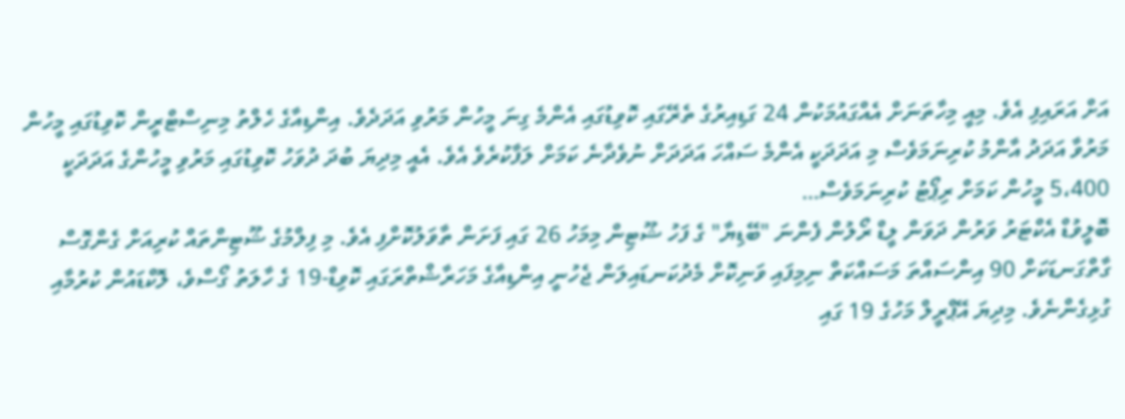އަށް އަރައިފި އެވެ. މިއީ މިހާތަނަށް އެއްގައުމަކުން 24 ގަޑިއިރުގެ ތެރޭގައި ކޮވިޑުގައި އެންމެ ގިނަ މީހުން މަރުވި އަދަދެވެ. އިންޑިއާގެ ހެލްތު މިނިސްޓްރީން ކޮވިޑުގައި މީހުން މަރުވާ އަދަދު އާންމު ކުރިނަމަވެސް މި އަދަދަކީ އެންމެ ސައްހަ އަދަދަށް ނުވެދާނެ ކަމަށް ލަފާކުރެވެ އެވެ. އެއީ މިދިޔަ ބުދަ ދުވަހު ކޮވިޑުގައި މަރުވި މީހުންގެ އަދަދަކީ 5،400 މީހުން ކަމަށް ރިޕޯޓު ކުރިނަމަވެސް…
ބޮލީވުޑް އެކްޓަރު ވަރުން ދަވަން ލީޑް ރޯލުން ފެންނަ "ބޭޑިޔާ" ގެ ފަހު ޝޫޓިން މިމަހު 26 ގައި ފަށަން ތާވަލުކޮށްފި އެވެ. މި ފިލްމުގެ ޝޫޓިންތައް ކުރިއަށް ގެންގޮސް ގާތްގަނޑަކަށް 90 އިންސައްތަ މަސައްކަތް ނިމިފައި ވަނިކޮށް މެދުކަނޑައިލަން ޖެހުނީ އިންޑިއާގެ މަހަރާޝްތްރަގައި ކޮވިޑް-19 ގެ ހާލަތު ގޯސްވެ، ލޮކްޑައުން ކުރުމާއި ގުޅިގެންނެވެ. މިދިޔަ އޭޕްރީލް މަހުގެ 19 ގައި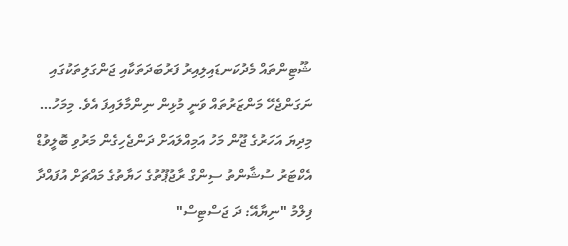ޝޫޓިންތައް މެދުކަނޑައިލިއިރު ފަރުބަދަތަކާއި ޖަންގަލިތަކުގައި ނަގަންޖެހޭ މަންޒަރުތައް ވަނީ މުޅިން ނިންމާލައިފަ އެވެ. މިމަހު…
މިދިޔަ އަހަރުގެ ޖޫން މަހު އަމިއްލައަށް ދަންޖެހިގެން މަރުވި ބޮލީވުޑް އެކްޓަރު ސުޝާންތު ސިންގް ރާޖުޕޫތުގެ ހަޔާތުގެ މައްޗަށް އުފައްދާ ފިލްމު "ނިޔާއޭ: ދަ ޖަސްޓިސް"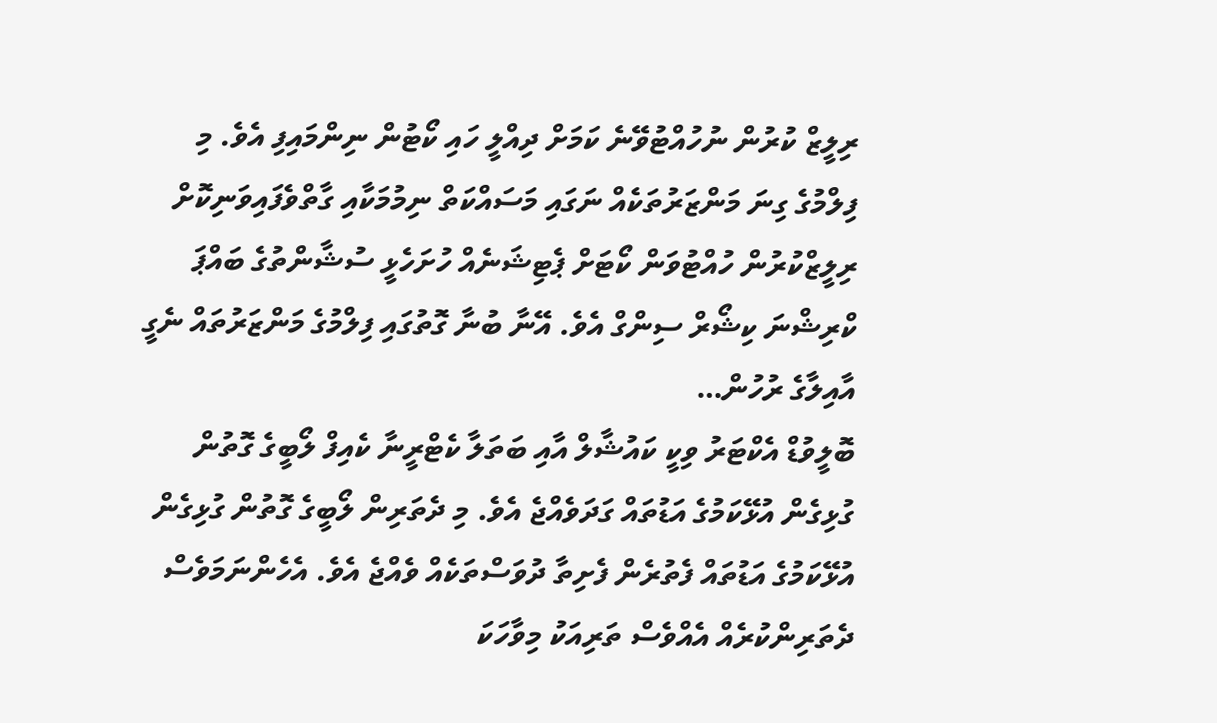ރިލީޒް ކުރުން ނުހުއްޓުވޭނެ ކަމަށް ދިއްލީ ހައި ކޯޓުން ނިންމައިފި އެވެ. މި ފިލްމުގެ ގިނަ މަންޒަރުތަކެއް ނަގައި މަސައްކަތް ނިމުމަކާއި ގާތްވެފައިވަނިކޮށް ރިލީޒްކުރުން ހުއްޓުވަން ކޯޓަށް ޕެޓިޝަނެއް ހުށަހެޅީ ސުޝާންތުގެ ބައްޕަ ކްރިޝްނަ ކިޝޯރް ސިންގް އެވެ. އޭނާ ބުނާ ގޮތުގައި ފިލްމުގެ މަންޒަރުތައް ނެގީ އާއިލާގެ ރުހުން…
ބޮލީވުޑް އެކްޓަރު ވިކީ ކައުޝާލް އާއި ބަތަލާ ކެޓްރީނާ ކެއިފް ލޯބީގެ ގޮތުން ގުޅިގެން އުޅޭކަމުގެ އަޑުތައް ގަދަވެއްޖެ އެވެ. މި ދެތަރިން ލޯބީގެ ގޮތުން ގުޅިގެން އުޅޭކަމުގެ އަޑުތައް ފެތުރެން ފެށިތާ ދުވަސްތަކެއް ވެއްޖެ އެވެ. އެހެންނަމަވެސް ދެތަރިންކުރެއް އެއްވެސް ތަރިއަކު މިވާހަކަ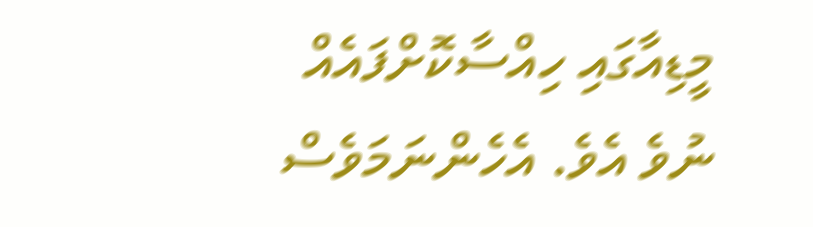މީޑިއާގައި ހިއްސާކޮށްފައެއް ނުވެ އެވެ. އެހެންނަމަވެސް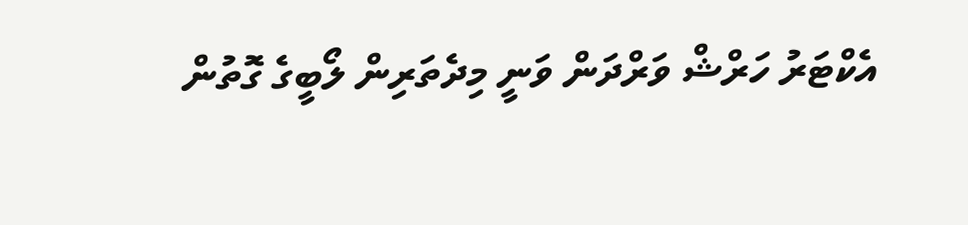އެކްޓަރު ހަރްޝް ވަރްދަން ވަނީ މިދެތަރިން ލޯބީގެ ގޮތުން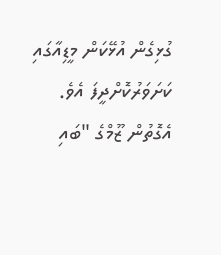ގުޅިގެން އުޅޭކަން މީޑިއާގައި ކަށަވަރުކޮށްދީފަ އެވެ. އެގޮތުން ޒޫމްގެ "ބައި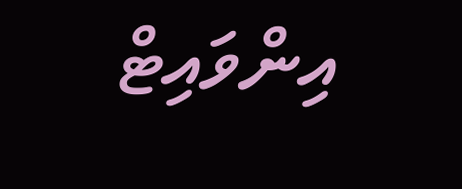އިންވައިޓް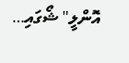އޮންލީ" ޝޯގައި…